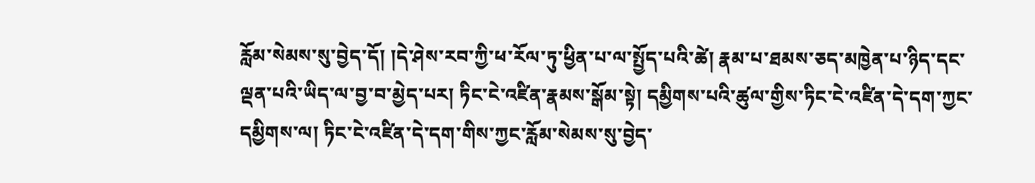རློམ་སེམས་སུ་བྱེད་དོ། །དེ་ཤེས་རབ་ཀྱི་ཕ་རོལ་ཏུ་ཕྱིན་པ་ལ་སྤྱོད་པའི་ཚེ། རྣམ་པ་ཐམས་ཅད་མཁྱེན་པ་ཉིད་དང་ལྡན་པའི་ཡིད་ལ་བྱ་བ་མྱེད་པར། ཏིང་ངེ་འཛིན་རྣམས་སྒོམ་སྟེ། དམྱིགས་པའི་ཚུལ་གྱིས་ཏིང་ངེ་འཛིན་དེ་དག་ཀྱང་དམྱིགས་ལ། ཏིང་ངེ་འཛིན་དེ་དག་གིས་ཀྱང་རློམ་སེམས་སུ་བྱེད་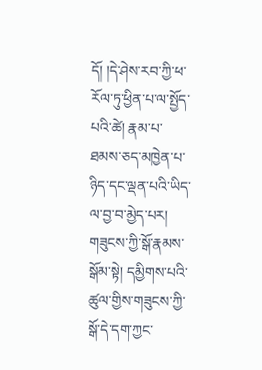དོ། །དེ་ཤེས་རབ་ཀྱི་ཕ་རོལ་ཏུ་ཕྱིན་པ་ལ་སྤྱོད་པའི་ཚེ། རྣམ་པ་ཐམས་ཅད་མཁྱེན་པ་ཉིད་དང་ལྡན་པའི་ཡིད་ལ་བྱ་བ་མྱེད་པར། གཟུངས་ཀྱི་སྒོ་རྣམས་སྒོམ་སྟེ། དམྱིགས་པའི་ཚུལ་གྱིས་གཟུངས་ཀྱི་སྒོ་དེ་དག་ཀྱང་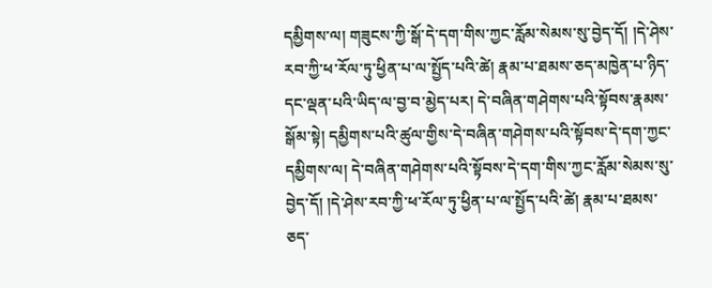དམྱིགས་ལ། གཟུངས་ཀྱི་སྒོ་དེ་དག་གིས་ཀྱང་རློམ་སེམས་སུ་བྱེད་དོ། །དེ་ཤེས་རབ་ཀྱི་ཕ་རོལ་ཏུ་ཕྱིན་པ་ལ་སྤྱོད་པའི་ཚེ། རྣམ་པ་ཐམས་ཅད་མཁྱེན་པ་ཉིད་དང་ལྡན་པའི་ཡིད་ལ་བྱ་བ་མྱེད་པར། དེ་བཞིན་གཤེགས་པའི་སྟོབས་རྣམས་སྒོམ་སྟེ། དམྱིགས་པའི་ཚུལ་གྱིས་དེ་བཞིན་གཤེགས་པའི་སྟོབས་དེ་དག་ཀྱང་དམྱིགས་ལ། དེ་བཞིན་གཤེགས་པའི་སྟོབས་དེ་དག་གིས་ཀྱང་རློམ་སེམས་སུ་བྱེད་དོ། །དེ་ཤེས་རབ་ཀྱི་ཕ་རོལ་ཏུ་ཕྱིན་པ་ལ་སྤྱོད་པའི་ཚེ། རྣམ་པ་ཐམས་ཅད་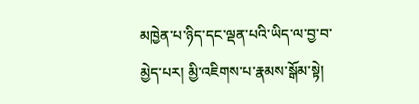མཁྱེན་པ་ཉིད་དང་ལྡན་པའི་ཡིད་ལ་བྱ་བ་མྱེད་པར། མྱི་འཇིགས་པ་རྣམས་སྒོམ་སྟེ།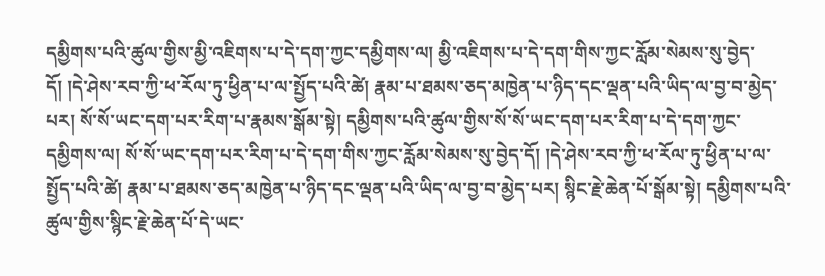དམྱིགས་པའི་ཚུལ་གྱིས་མྱི་འཇིགས་པ་དེ་དག་ཀྱང་དམྱིགས་ལ། མྱི་འཇིགས་པ་དེ་དག་གིས་ཀྱང་རློམ་སེམས་སུ་བྱེད་དོ། །དེ་ཤེས་རབ་ཀྱི་ཕ་རོལ་ཏུ་ཕྱིན་པ་ལ་སྤྱོད་པའི་ཚེ། རྣམ་པ་ཐམས་ཅད་མཁྱེན་པ་ཉིད་དང་ལྡན་པའི་ཡིད་ལ་བྱ་བ་མྱེད་པར། སོ་སོ་ཡང་དག་པར་རིག་པ་རྣམས་སྒོམ་སྟེ། དམྱིགས་པའི་ཚུལ་གྱིས་སོ་སོ་ཡང་དག་པར་རིག་པ་དེ་དག་ཀྱང་དམྱིགས་ལ། སོ་སོ་ཡང་དག་པར་རིག་པ་དེ་དག་གིས་ཀྱང་རློམ་སེམས་སུ་བྱེད་དོ། །དེ་ཤེས་རབ་ཀྱི་ཕ་རོལ་ཏུ་ཕྱིན་པ་ལ་སྤྱོད་པའི་ཚེ། རྣམ་པ་ཐམས་ཅད་མཁྱེན་པ་ཉིད་དང་ལྡན་པའི་ཡིད་ལ་བྱ་བ་མྱེད་པར། སྙིང་རྗེ་ཆེན་པོ་སྒོམ་སྟེ། དམྱིགས་པའི་ཚུལ་གྱིས་སྙིང་རྗེ་ཆེན་པོ་དེ་ཡང་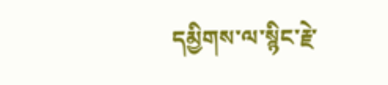དམྱིགས་ལ་སྙིང་རྗེ་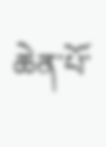ཆེན་པོ་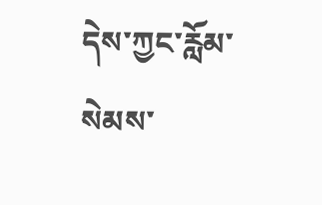དེས་ཀྱང་རློམ་སེམས་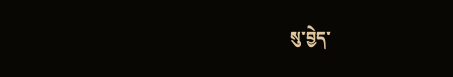སུ་བྱེད་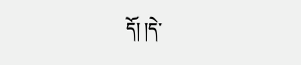དོ། །དེ་